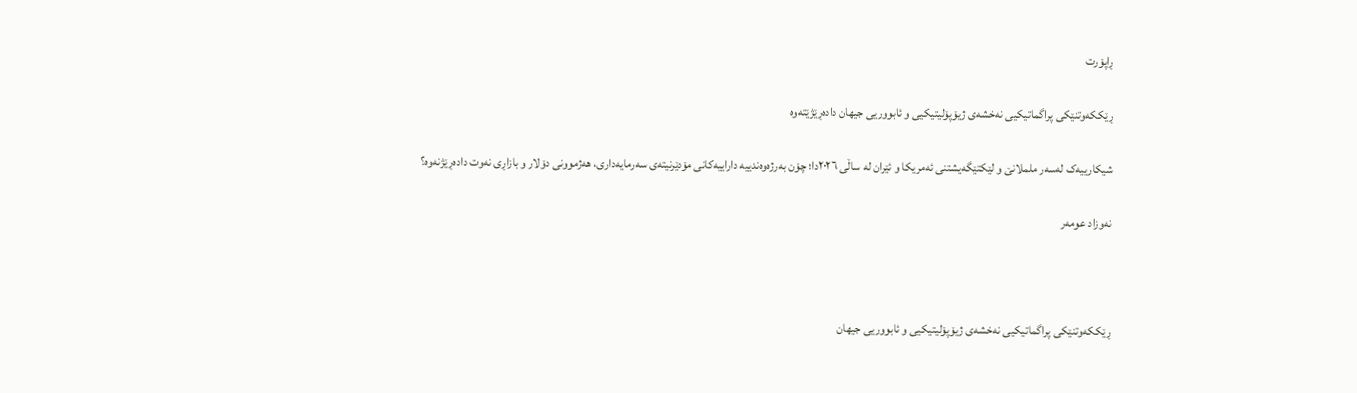ڕاپۆرت

ڕێککەوتنێکی پراگماتیکیی نەخشەی ژیۆپۆلیتیکیی و ئابووریی جیهان دادەڕێژێتەوە

شیکارییەک لەسەر ململانێ و لێکتێگەیشتنی ئەمریکا و ئێران لە ساڵی ٢٠٢٦دا؛ چۆن بەرژەوەندییە داراییەکانی مۆدێرنیتەی سەرمایەداری، هەژموونی دۆلار و بازاڕی نەوت دادەڕێژنەوە؟

نەوزاد عومەر



ڕێککەوتنێکی پراگماتیکیی نەخشەی ژیۆپۆلیتیکیی و ئابووریی جیهان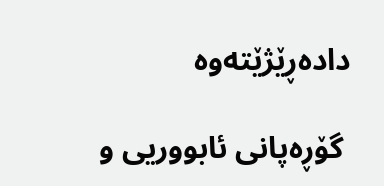دادەڕێژێتەوە

 گۆڕەپانی ئابووریی و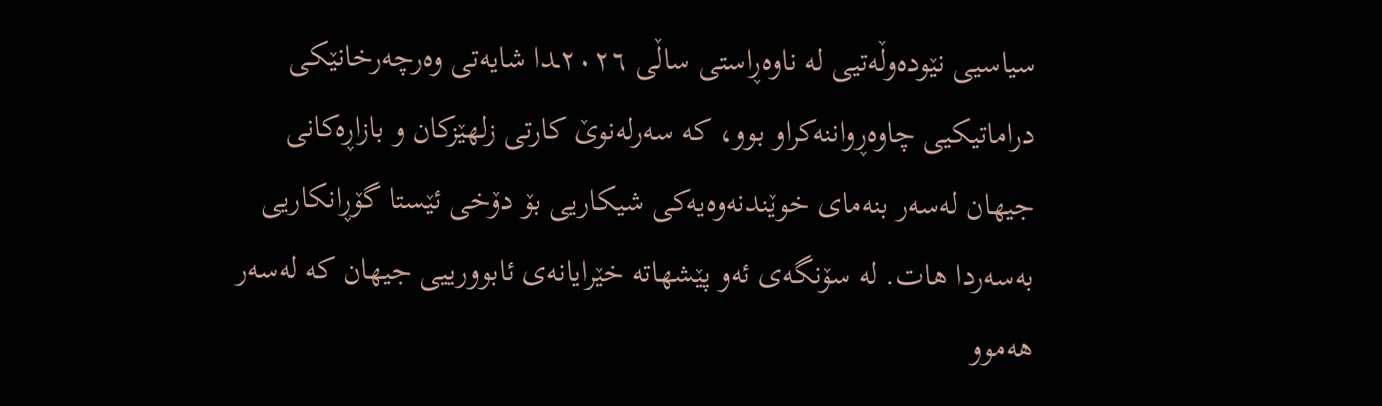سیاسیی نێودەوڵەتیی لە ناوەڕاستی ساڵی ٢٠٢٦ـدا شایەتی وەرچەرخانێکی دراماتیکیی چاوەڕواننەکراو بوو، کە سەرلەنوێ کارتی زلهێزکان و بازاڕەکانی جیهان لەسەر بنەمای خوێندنەوەیەکی شیکاریی بۆ دۆخی ئێستا گۆڕانکاریی بەسەردا هات. لە سۆنگەی ئەو پێشهاتە خێرایانەی ئابوورییی جیهان کە لەسەر هەموو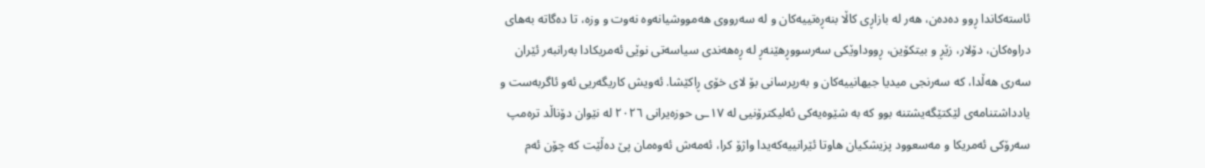ئاستەکاندا ڕوو دەدەن، هەر لە بازاڕی کاڵا بنەڕەتییەکان و لە سەرووی هەمووشیانەوە نەوت و وزە، تا دەگاتە بەهای دراوەکان، دۆلار، زێڕ و بیتکۆین، ڕووداوێکی سەرسووڕهێنەڕ لە ڕەهەندی سیاسەتی نوێی ئەمریکادا بەرانبەر ئێران سەری هەڵدا، کە سەرنجی میدیا جیهانییەکان و بەرپرسانی بۆ لای خۆی ڕاکێشا. ئەویش کاریگەریی ئەو ئاگربەست و یادداشتنامەی لێکتێگەیشتنە بوو کە بە شێوەیەکی ئەلیکترۆنیی لە ١٧ـی حوزەیرانی ٢٠٢٦ لە نێوان دۆناڵد ترەمپ سەرۆکی ئەمریکا و مەسعوود پزیشکیان هاوتا ئێرانییەکەیدا واژۆ کرا، ئەمەش ئەوەمان پێ دەڵێت کە چۆن ئەم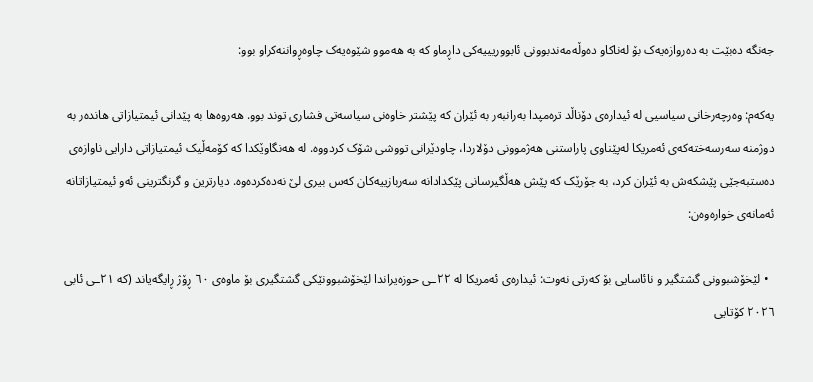جەنگە دەبێت بە دەروازەیەک بۆ لەناکاو دەوڵەمەندبوونی ئابووریییەکی داڕماو کە بە هەموو شێوەیەک چاوەڕواننەکراو بوو:

یەکەم: وەرچەرخانی سیاسیی لە ئیدارەی دۆناڵد ترەمپدا بەرانبەر بە ئێران کە پێشتر خاوەنی سیاسەتی فشاری توند بوو. هەروەها بە پێدانی ئیمتیازاتی هاندەر بە دوژمنە سەرسەختەکەی ئەمریکا لەپێناوی پاراستنی هەژموونی دۆلاردا، چاودێرانی تووشی شۆک کردووە. لە هەنگاوێکدا کە کۆمەڵیک ئیمتیازاتی دارایی ناوازەی دەستبەجێی پێشکەش بە ئێران کرد، بە جۆرێک کە پێش هەڵگیرسانی پێکدادانە سەربازییەکان کەس بیری لێ نەدەکردەوە. دیارترین و گرنگترینی ئەو ئیمتیازاتانە ئەمانەی خوارەوەن:

  • لێخۆشبوونی گشتگیر و نائاسایی بۆ کەرتی نەوت: ئیدارەی ئەمریکا لە ٢٢ـی حوزەیراندا لێخۆشبوونێکی گشتگیری بۆ ماوەی ٦٠ ڕۆژ ڕایگەیاند (کە ٢١ـی ئابی ٢٠٢٦ کۆتایی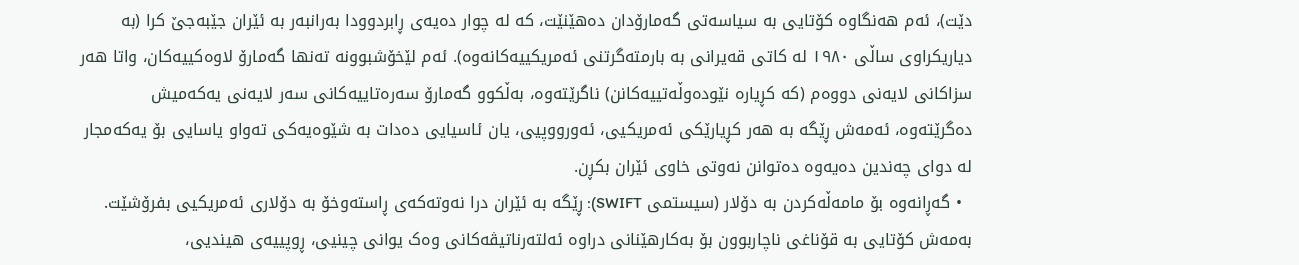دێت)، ئەم هەنگاوە کۆتایی بە سیاسەتی گەمارۆدان دەهێنێت، کە لە چوار دەیەی ڕابردوودا بەرانبەر بە ئێران جێبەجێ کرا (بە دیاریکراوی ساڵی ١٩٨٠ لە کاتی قەیرانی بە بارمتەگرتنی ئەمریکییەکانەوە). ئەم لێخۆشبوونە تەنها گەمارۆ لاوەکییەکان، واتا هەر سزاکانی لایەنی دووەم (کە کڕیارە نێودەوڵەتییەکانن) ناگرێتەوە، بەڵکوو گەمارۆ سەرەتاییەکانی سەر لایەنی یەکەمیش دەگرێتەوە، ئەمەش ڕێگە بە هەر کڕیارێکی ئەمریکیی، ئەورووپیی، یان ئاسیایی دەدات بە شێوەیەکی تەواو یاسایی بۆ یەکەمجار لە دوای چەندین دەیەوە دەتوانن نەوتی خاوی ئێران بکڕن.
  • گەڕانەوە بۆ مامەڵەکردن بە دۆلار (سیستمی SWIFT): ڕێگە بە ئێران درا نەوتەکەی ڕاستەوخۆ بە دۆلاری ئەمریکیی بفرۆشێت. بەمەش کۆتایی بە قۆناغی ناچاربوون بۆ بەکارهێنانی دراوە ئەلتەرناتیڤەکانی وەک یوانی چینیی، ڕوپییەی هیندیی،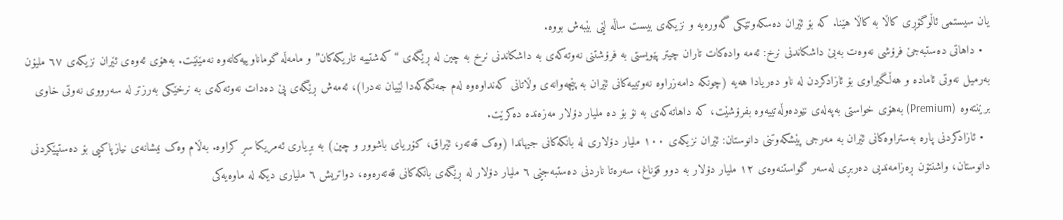یان سیستمی ئاڵوگۆڕی کاڵا بە کاڵا هێنا. کە بۆ ئێران دەسکەوتێکی گەورەیە و نزیکەی بیست ساڵە لێی بێبەش بووە.
  • داهاتی دەستبەجێ فرۆشی نەوەت بەبێ داشکاندنی نرخ: ئەمە وادەکات تاران چیتر پێویستی بە فرۆشتنی نەوتەکەی بە داشکاندنی نرخ بە چین لە ڕێگەی “کەشتییە تاریکەکان” و مامەڵە گوماناوییەکانەوە نەمێنێت. بەهۆی ئەوەی ئێران نزیکەی ٦٧ ملیۆن بەرمیل نەوتی ئامادە و هەڵگیراوی بۆ ئازادکردن لە ناو دەریادا هەیە (چونکە دامەزراوە نەوتییەکانی ئێران بە پێچەوانەی وڵاتانی کەنداوەوە لەم جەنگەکەدا لێیان نەدرا)، ئەمەش ڕێگەی پێ دەدات نەوتەکەی بە نرخێکی بەرزتر لە سەرووی نەوتی خاوی برێنتەوە (Premium) بەهۆی خواستی بەپەلەی نێودەوڵەتییەوە بفرۆشێت، کە داهاتەکەی بە نۆ بۆ دە ملیار دۆلار مەزەندە دەکرێت.
  • ئازادکردنی پارە بەستراوەکانی ئێران بە مەرجی پێشکەوتنی دانوستان: ئێران نزیکەی ١٠٠ ملیار دۆلاری لە بانکەکانی جیهاندا (وەک قەتەر، ئێراق، کۆریای باشوور و چین) بە بڕیاری ئەمریکا سڕ کراوە. بەڵام وەک نیشانەی نیازپاکیی بۆ دەستپێکردنی دانوستان، واشنتۆن ڕەزامەندیی دەربڕی لەسەر گواستنەوەی ١٢ ملیار دۆلار بە دوو قۆناغ، سەرەتا ناردنی دەستبەجێی ٦ ملیار دۆلار لە ڕێگەی بانکەکانی قەتەرەوە، دواتریش ٦ ملیاری دیکە لە ماوەیەکی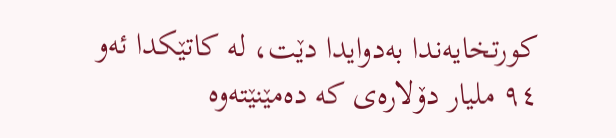کورتخایەندا بەدوایدا دێت، لە کاتێکدا ئەو ٩٤ ملیار دۆلارەی کە دەمێنێتەوە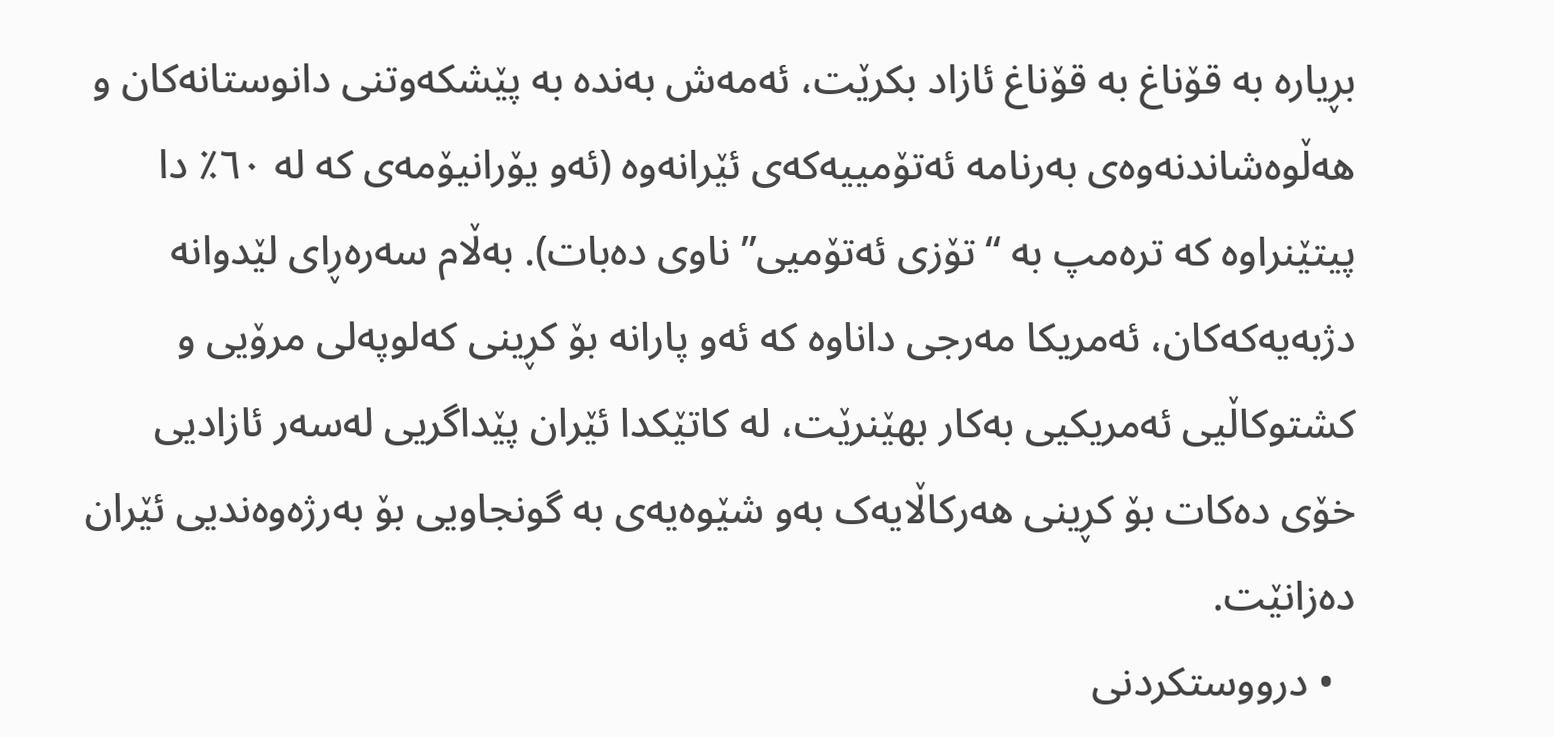بڕیارە بە قۆناغ بە قۆناغ ئازاد بکرێت، ئەمەش بەندە بە پێشکەوتنی دانوستانەکان و هەڵوەشاندنەوەی بەرنامە ئەتۆمییەکەی ئێرانەوە (ئەو یۆرانیۆمەی کە لە ٦٠٪ دا پیتێنراوە کە ترەمپ بە “تۆزی ئەتۆمیی” ناوی دەبات). بەڵام سەرەڕای لێدوانە دژبەیەکەکان، ئەمریکا مەرجی داناوە کە ئەو پارانە بۆ کڕینی کەلوپەلی مرۆیی و کشتوکاڵیی ئەمریکیی بەکار بهێنرێت، لە کاتێکدا ئێران پێداگریی لەسەر ئازادیی خۆی دەکات بۆ کڕینی هەرکاڵایەک بەو شێوەیەی بە گونجاویی بۆ بەرژەوەندیی ئێران دەزانێت.
  • درووستکردنی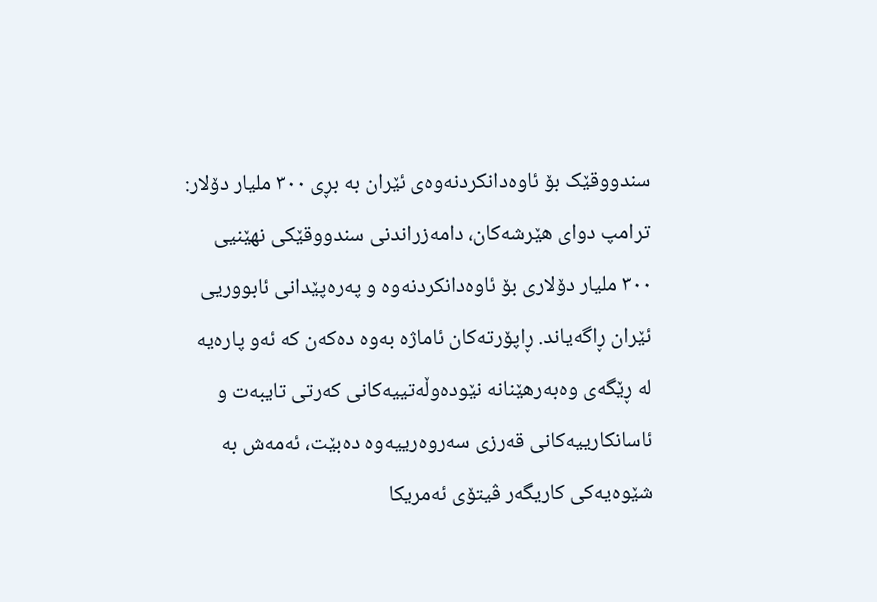سندووقێک بۆ ئاوەدانکردنەوەی ئێران بە بڕی ٣٠٠ ملیار دۆلار: ترامپ دوای هێرشەکان، دامەزراندنی سندووقێکی نهێنیی ٣٠٠ ملیار دۆلاری بۆ ئاوەدانکردنەوە و پەرەپێدانی ئابووریی ئێران ڕاگەیاند. ڕاپۆرتەکان ئاماژە بەوە دەکەن کە ئەو پارەیە لە ڕێگەی وەبەرهێنانە نێودەوڵەتییەکانی کەرتی تایبەت و ئاسانکارییەکانی قەرزی سەروەرییەوە دەبێت، ئەمەش بە شێوەیەکی کاریگەر ڤیتۆی ئەمریکا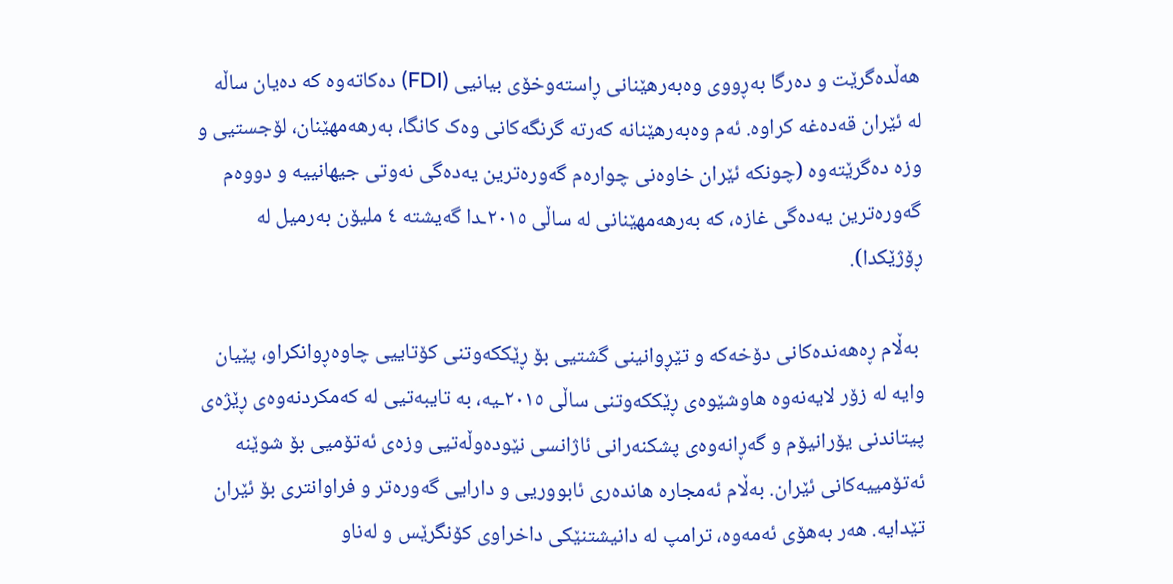هەڵدەگرێت و دەرگا بەڕووی وەبەرهێنانی ڕاستەوخۆی بیانیی (FDI) دەکاتەوە کە دەیان ساڵە لە ئێران قەدەغە کراوە. ئەم وەبەرهێنانە کەرتە گرنگەکانی وەک کانگا، بەرهەمهێنان، لۆجستیی و وزە دەگرێتەوە (چونکە ئێران خاوەنی چوارەم گەورەترین یەدەگی نەوتی جیهانییە و دووەم گەورەترین یەدەگی غازە، کە بەرهەمهێنانی لە ساڵی ٢٠١٥ـدا گەیشتە ٤ ملیۆن بەرمیل لە ڕۆژێکدا).

 بەڵام ڕەهەندەکانی دۆخەکە و تێڕوانینی گشتیی بۆ ڕێککەوتنی کۆتاییی چاوەڕوانکراو، پێیان وایە لە زۆر لایەنەوە هاوشێوەی ڕێککەوتنی ساڵی ٢٠١٥ـیە، بە تایبەتیی لە کەمکردنەوەی ڕێژەی پیتاندنی یۆرانیۆم و گەڕانەوەی پشکنەرانی ئاژانسی نێودەوڵەتیی وزەی ئەتۆمیی بۆ شوێنە ئەتۆمییەکانی ئێران. بەڵام ئەمجارە هاندەری ئابووریی و دارایی گەورەتر و فراوانتری بۆ ئێران تێدایە. هەر بەهۆی ئەمەوە، ترامپ لە دانیشتنێکی داخراوی کۆنگرێس و لەناو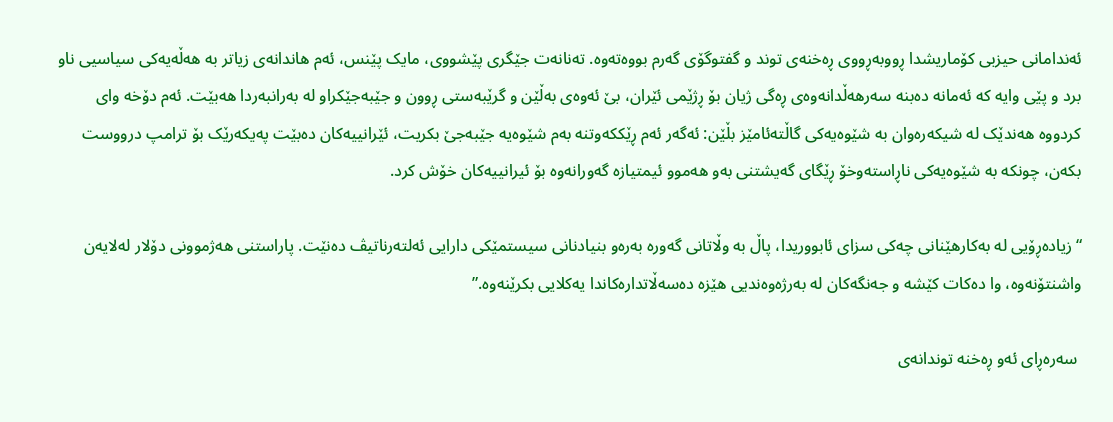ئەندامانی حیزبی کۆماریشدا ڕووبەڕووی ڕەخنەی توند و گفتوگۆی گەرم بووەتەوە. تەنانەت جێگری پێشووی، مایک پێنس، ئەم هاندانەی زیاتر بە هەڵەیەکی سیاسیی ناو برد و پێی وایە کە ئەمانە دەبنە سەرهەڵدانەوەی ڕەگی ژیان بۆ ڕژێمی ئێران، بێ ئەوەی بەڵێن و گرێبەستی ڕوون و جێبەجێکراو لە بەرانبەردا هەبێت. ئەم دۆخە وای کردووە هەندێک لە شیکەرەوان بە شێوەیەکی گاڵتەئامێز بڵێن: ئەگەر ئەم ڕێککەوتنە بەم شێوەیە جێبەجێ بکریت، ئێرانییەکان دەبێت پەیکەرێک بۆ ترامپ درووست بکەن، چونکە بە شێوەیەکی ناڕاستەوخۆ ڕێگای گەیشتنی بەو هەموو ئیمتیازە گەورانەوە بۆ ئیرانییەکان خۆش کرد.

“زیادەڕۆیی لە بەکارهێنانی چەکی سزای ئابووریدا، پاڵ بە وڵاتانی گەورە بەرەو بنیادنانی سیستمێکی دارایی ئەلتەرناتیڤ دەنێت. پاراستنی هەژموونی دۆلار لەلایەن واشنتۆنەوە، وا دەکات کێشە و جەنگەکان لە بەرژەوەندیی هێزە دەسەڵاتدارەکاندا یەکلایی بکرێنەوە.”

 سەرەڕای ئەو ڕەخنە توندانەی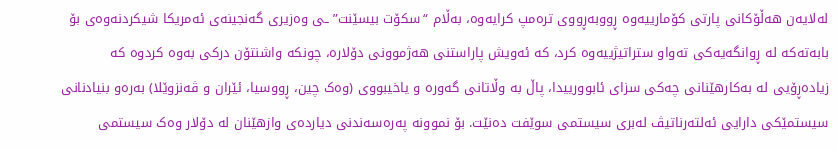لەلایەن هەڵۆکانی پارتی کۆمارییەوە ڕووبەڕووی ترەمپ کرایەوە، بەڵام “سکۆت بیسێنت”ـی وەزیری گەنجینەی ئەمریکا شیکردنەوەی بۆ بابەتەکە لە ڕوانگەیەکی تەواو ستراتیژییەوە کرد، کە ئەویش پاراستنی هەژموونی دۆلارە، چونکە واشنتۆن درکی بەوە کردوە کە زیادەڕۆیی لە بەکارهێنانی چەکی سزای ئابوورییدا، پاڵ بە وڵاتانی گەورە و یاخیبووی (وەک چین، ڕووسيا، ئێران و ڤەنزوێلا) بەرەو بنیادنانی سیستمێکی دارایی ئەلتەرناتیڤ لەبری سیستمی سوێفت دەنێت. بۆ نموونە پەرەسەندنی دیاردەی وازهێنان لە دۆلار وەک سیستمی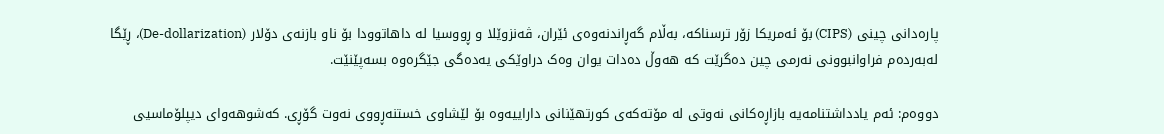پارەدانی چینی (CIPS) بۆ ئەمریکا زۆر ترسناکە، بەڵام گەڕاندنەوەی ئێران، ڤەنزوێلا و ڕووسیا لە داهاتوودا بۆ ناو بازنەی دۆلار (De-dollarization)، ڕێگا لەبەردەم فراوانبوونی نەرمی چین دەگرێت کە هەوڵ دەدات یوان وەک دراوێکی یەدەگی جێگرەوە بسەپێنێت.

دووەم: ئەم یادداشتنامەیە بازاڕەکانی نەوتی لە مۆتەکەی کورتهێنانی داراییەوە بۆ لێشاوی خستنەڕووی نەوت گۆڕی. کەشوهەوای دیپلۆماسیی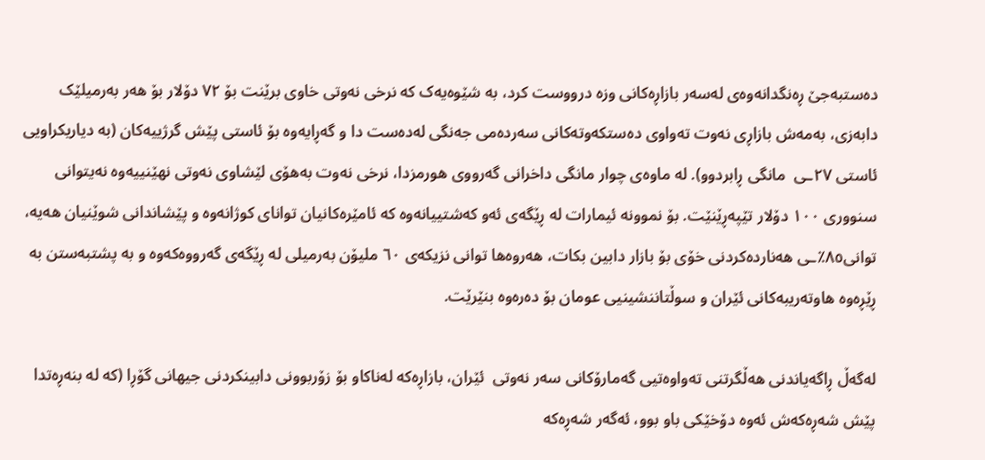دەستبەجێ ڕەنگدانەوەی لەسەر بازاڕەکانی وزە درووست کرد، بە شێوەیەک کە نرخی نەوتی خاوی برێنت بۆ ٧٢ دۆلار بۆ هەر بەرمیلێک دابەزی، بەمەش بازاڕی نەوت تەواوی دەستکەوتەکانی سەردەمی جەنگی لەدەست دا و گەڕایەوە بۆ ئاستی پێش گرژییەکان (بە دیاریکراویی ئاستی ٢٧ـی  مانگی ڕابردوو). لە ماوەی چوار مانگی داخرانی گەرووی هورمزدا، نرخی نەوت بەهۆی لێشاوی نەوتی نهێنییەوە نەیتوانی سنووری ١٠٠ دۆلار تێپەڕێنێت. بۆ نموونە ئیمارات لە ڕێگەی ئەو کەشتییانەوە کە ئامێرەکانیان توانای کوژانەوە و پێشاندانی شوێنیان هەیە، توانی٨٥٪ـی هەناردەکردنی خۆی بۆ بازار دابین بکات، هەروەها توانی نزیکەی ٦٠ ملیۆن بەرمیلی لە ڕێگەی گەرووەکەوە و بە پشتبەستن بە ڕێڕەوە هاوتەریبەکانی ئێران و سوڵتاننشینیی عومان بۆ دەرەوە بنێرێت.

لەگەڵ ڕاگەیاندنی هەڵگرتنی تەواوەتیی گەمارۆکانی سەر نەوتی  ئێران، بازاڕەکە لەناکاو بۆ زۆربوونی دابینکردنی جیهانی گۆڕا (کە لە بنەڕەتدا پێش شەڕەکەش ئەوە دۆخێکی باو بوو، ئەگەر شەڕەکە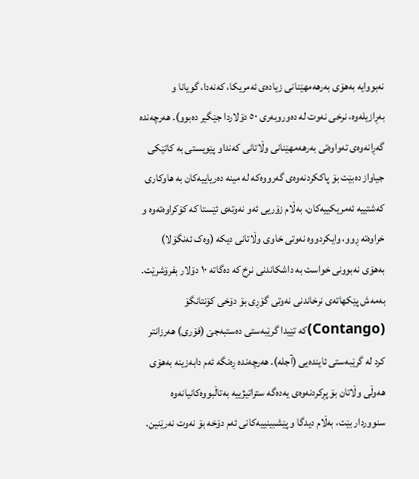نەبووایە بەهۆی بەرهەمهێنانی زیادەی ئەمریکا، کەنەدا، گویانا و بەڕازیلەوە، نرخی نەوت لە دەوروبەری ٥٠ دۆلاردا جێگیر دەبوو). هەرچەندە گەڕانەوەی تەواوەتی بەرهەمهێنانی وڵاتانی کەنداو پێویستی بە کاتێکی جیاواز دەبێت بۆ پاککردنەوەی گەرووەکە لە مینە دەریاییەکان بە هاوکاری کەشتییە ئەمریکییەکان، بەڵام زۆریی ئەو نەوتەی ئێستا کە کۆکراوەتەوە و خراوەتە ڕوو، وایکردووە نەوتی خاوی وڵاتانی دیکە (وەک ئەنگۆلا) بەهۆی نەبوونی خواست بە داشکاندنی نرخ کە دەگاتە ١٠ دۆلار بفرۆشرێت. بەمەش پێکهاتەی نرخاندنی نەوتی گۆڕی بۆ دۆخی کۆنتانگۆ (Contango)کە تێیدا گرێبەستی دەستبەجێ (فۆری) هەرزانتر کرد لە گرێبەستی ئایندەیی (آ‌جلە). هەرچەندە ڕەنگە ئەم دابەزینە بەهۆی هەوڵی وڵاتان بۆ پڕکردنەوەی یەدەگە ستراتیژییە بەتاڵبووەکانیانەوە سنووردار بێت، بەڵام دیدگا و پێشبینییەکانی ئەم دۆخە بۆ نەوت نەرێنین.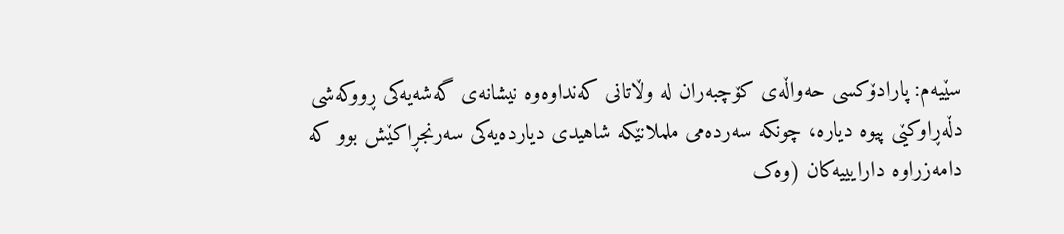سێیەم: پارادۆکسی حەواڵەی کۆچبەران لە وڵاتانی کەنداوەوە نیشانەی گەشەیەکی ڕووکەشی دڵەڕاوکێی پیوە دیارە، چونکە سەردەمی ململانێکە شاهیدی دیاردەیەکی سەرنجڕاکێش بوو کە دامەزراوە دارایییەکان (وەک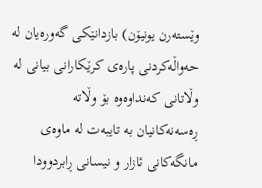وێستەرن یونیۆن) بازدانێکی گەورەیان لە حەواڵەکردنی پارەی کرێکارانی بیانی لە وڵاتانی کەنداوەوە بۆ وڵاتە ڕەسەنەکانیان بە تایبەت لە ماوەی مانگەکانی ئازار و نیسانی ڕابردوودا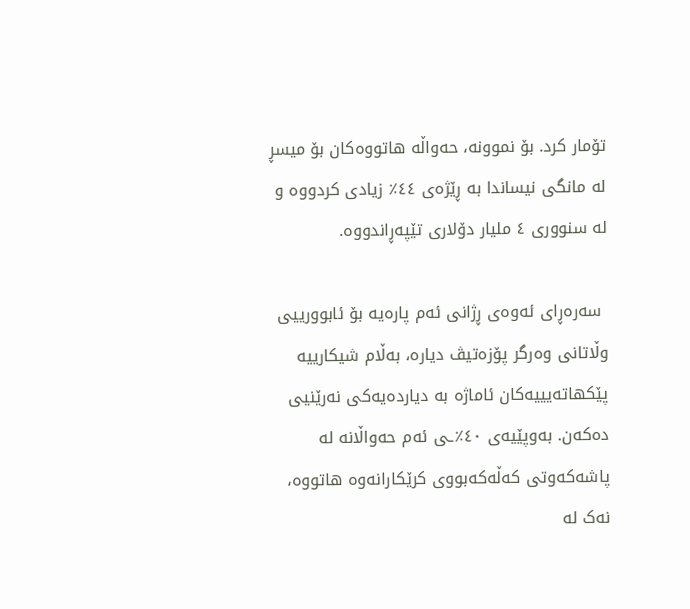تۆمار کرد. بۆ نموونە، حەواڵە هاتووەکان بۆ میسڕ لە مانگی نیساندا بە ڕێژەی ٤٤٪ زیادی کردووە و لە سنووری ٤ ملیار دۆلاری تێپەڕاندووە.

 سەرەڕای ئەوەی ڕژانی ئەم پارەیە بۆ ئابوورییی وڵاتانی وەرگر پۆزەتیڤ دیارە، بەڵام شیکارییە پێکهاتەیییەکان ئاماژە بە دیاردەیەکی نەرێنیی دەکەن. بەوپێیەی ٤٠٪ـی ئەم حەواڵانە لە پاشەکەوتی کەڵەکەبووی کرێکارانەوە هاتووە، نەک لە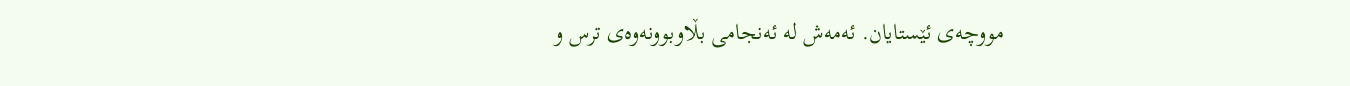مووچەی ئێستایان. ئەمەش لە ئەنجامی بڵاوبوونەوەی ترس و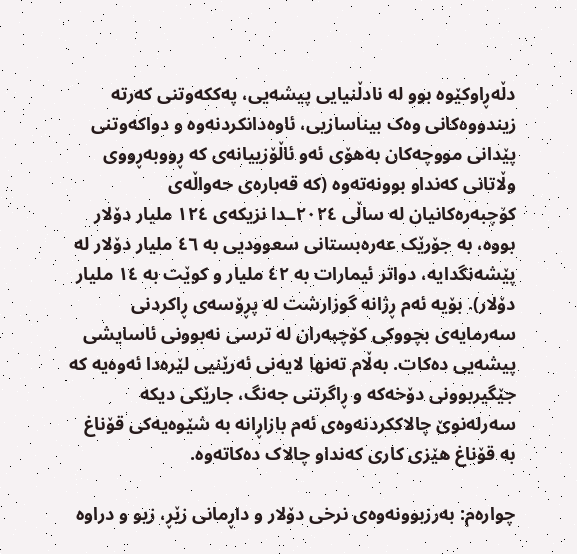دڵەڕاوکێوە بوو لە نادڵنیایی پیشەیی، پەککەوتنی کەرتە زیندووەکانی وەک بیناسازیی، ئاوەدانکردنەوە و دواکەوتنی پێدانی مووچەکان بەهۆی ئەو ئاڵۆزییانەی کە ڕووبەڕووی وڵاتانی کەنداو بوونەتەوە (کە قەبارەی حەواڵەی کۆچبەرەکانیان لە ساڵی ٢٠٢٤ـدا نزیکەی ١٢٤ ملیار دۆلار بووە، بە جۆرێک عەرەبستانی سعوودیی بە ٤٦ ملیار دۆلار لە پێشەنگدایە، دواتر ئیمارات بە ٤٢ ملیار و کوێت بە ١٤ ملیار دۆلار). بۆیە ئەم ڕژانە گوزارشت لە پڕۆسەی ڕاکردنی سەرمایەی بچووکی کۆچبەران لە ترسی نەبوونی ئاسایشی پیشەیی دەکات. بەڵام تەنها لایەنی ئەرێنیی لێرەدا ئەوەیە کە جێگیربوونی دۆخەکە و ڕاگرتنی جەنگ، جارێکی دیکە سەرلەنوێ چالاککردنەوەی ئەم بازاڕانە بە شێوەیەکی قۆناغ بە قۆناغ هێزی کاری کەنداو چالاک دەکاتەوە.

چوارەم: بەرزبوونەوەی نرخی دۆلار و داڕمانی زێڕ، زیو و دراوە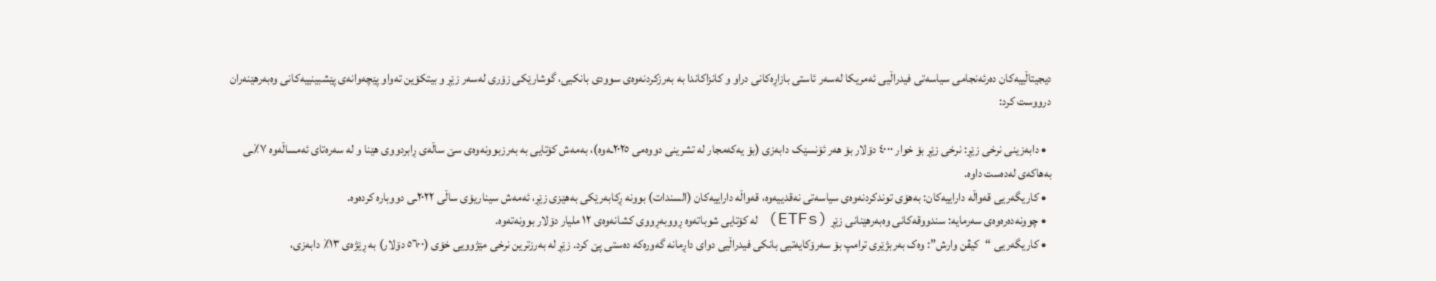دیجیتاڵییەکان دەرئەنجامی سیاسەتی فیدراڵیی ئەمریکا لەسەر ئاستی بازاڕەکانی دراو و کانزاکاندا بە بەرزکردنەوەی سوودی بانکیی، گوشارێکی زۆری لەسەر زێڕ و بیتکۆین تەواو پێچەوانەی پێشبینییەکانی وەبەرهێنەران درووست کرد:

  • دابەزینی نرخی زێڕ: نرخی زێڕ بۆ خوار ٤٠٠٠ دۆلار بۆ هەر ئۆنسێک دابەزی (بۆ یەکەمجار لە تشرینی دووەمی ٢٠٢٥ـەوە)، بەمەش کۆتایی بە بەرزبوونەوەی سێ ساڵەی ڕابردووی هێنا و لە سەرەتای ئەمساڵەوە ٧٪ـی بەهاکەی لەدەست داوە.
  • کاریگەریی قەواڵە داراییەکان: بەهۆی توندکردنەوەی سیاسەتی نەقدییەوە، قەواڵە داراییەکان (السندات) بوونە ڕکابەرێکی بەهێزی زێڕ، ئەمەش سیناریۆی ساڵی ٢٠٢٢ـی دووبارە کردەوە.
  • چوونەدەرەوەی سەرمایە: سندووقەکانی وەبەرهێنانی زێڕ (ETFs) لە کۆتایی شوباتەوە ڕووبەڕووی کشانەوەی ١٢ ملیار دۆلار بوونەتەوە.
  • کاریگەریی “کیڤن وارش”: وەک بەربژێری ترامپ بۆ سەرۆکایەتیی بانکی فیدراڵیی دوای داڕمانە گەورەکە دەستی پێ کرد. زێڕ لە بەرزترین نرخی مێژوویی خۆی (٥٦٠٠ دۆلار) بە ڕێژەی ١٣٪ دابەزی،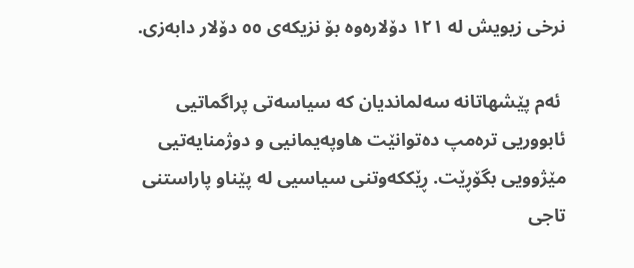نرخی زیویش لە ١٢١ دۆلارەوە بۆ نزیکەی ٥٥ دۆلار دابەزی.

 ئەم پێشهاتانە سەلماندیان کە سیاسەتی پراگماتیی ئابووریی ترەمپ دەتوانێت هاوپەیمانیی و دوژمنایەتیی مێژوویی بگۆڕێت. ڕێککەوتنی سیاسیی لە پێناو پاراستنی تاجی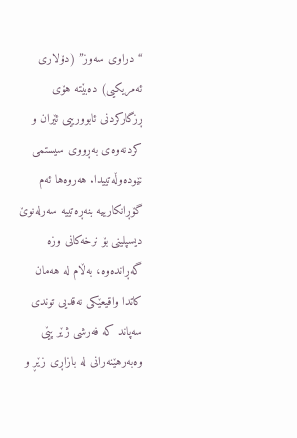“دراوی سەوز” (دۆلاری ئەمریکیی) دەبێتە هۆی ڕزگارکردنی ئابوورییی ئێران و کردنەوەی بەڕووی سیستمی نێودەوڵەتییدا. هەروەها ئەم گۆڕانکارییە بنەڕەتییە سەرلەنوێ دیسپلینی بۆ نرخەکانی وزە گەڕاندەوە، بەڵام لە هەمان کاتدا واقیعێکی نەقدیی توندی سەپاند کە فەرشی ژێر پێی وەبەرهێنەرانی لە بازاڕی زێڕ و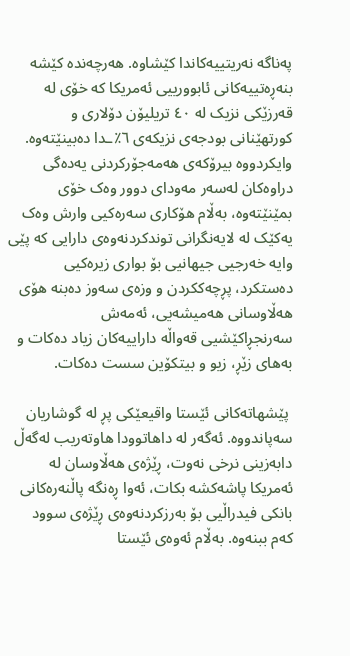پەناگە نەریتییەکاندا کێشاوە. هەرچەندە کێشە بنەڕەتییەکانی ئابوورییی ئەمریکا کە خۆی لە قەرزێکی نزیک لە ٤٠ تریلیۆن دۆلاری و کورتهێنانی بودجەی نزیکەی ٦٪ـدا دەبینێتەوە. وایکردووە بیرۆکەی هەمەجۆرکردنی یەدەگی دراوەکان لەسەر مەودای دوور وەک خۆی بمێنێتەوە، بەڵام هۆکاری سەرەکیی وارش وەک یەکێک لە لایەنگرانی توندکردنەوەی دارایی کە پێی وایە خەرجیی جیهانیی بۆ بواری زیرەکیی دەستکرد، پڕچەککردن و وزەی سەوز دەبنە هۆی هەڵاوسانی هەمیشەیی، ئەمەش سەرنجڕاکێشیی قەواڵە داراییەکان زیاد دەکات و بەهای زێڕ، زیو و بیتکۆین سست دەکات.

 پێشهاتەکانی ئێستا واقیعێکی پڕ لە گوشاریان سەپاندووە. ئەگەر لە داهاتوودا هاوتەریب لەگەڵ دابەزینی نرخی نەوت، ڕێژەی هەڵاوسان لە ئەمریکا پاشەکشە بکات، ئەوا ڕەنگە پاڵنەرەکانی بانکی فیدراڵیی بۆ بەرزکردنەوەی ڕێژەی سوود کەم ببنەوە. بەڵام ئەوەی ئێستا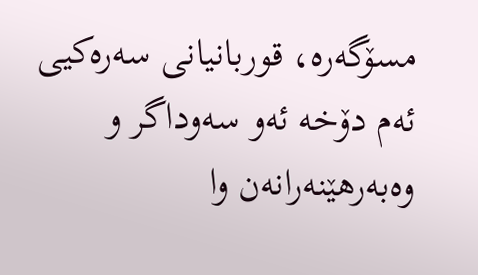مسۆگەرە، قوربانیانی سەرەکیی ئەم دۆخە ئەو سەوداگر و وەبەرهێنەرانەن وا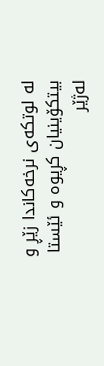لە لوتکەی نرخەکاندا زێڕ و بیتکۆینیان کڕیوە و ئێستا لەژێر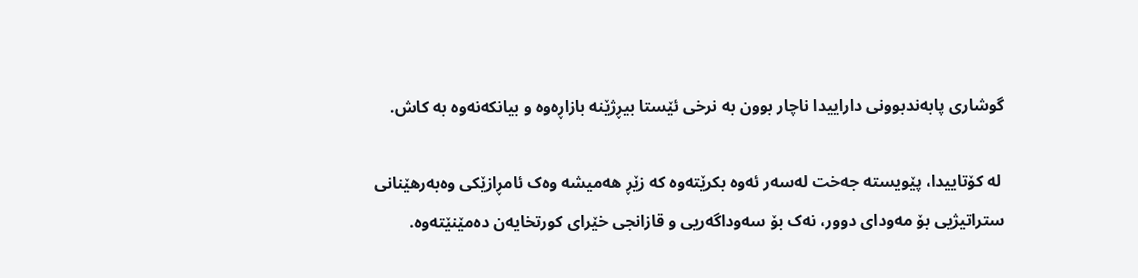گوشاری پابەندبوونی داراییدا ناچار بوون بە نرخی ئێستا بیڕژێنە بازاڕەوە و بیانکەنەوە بە کاش.

 لە کۆتاییدا، پێویستە جەخت لەسەر ئەوە بکرێتەوە کە زێڕ هەمیشە وەک ئامڕازێکی وەبەرهێنانی ستراتیژیی بۆ مەودای دوور، نەک بۆ سەوداگەریی و قازانجی خێرای کورتخایەن دەمێنێتەوە.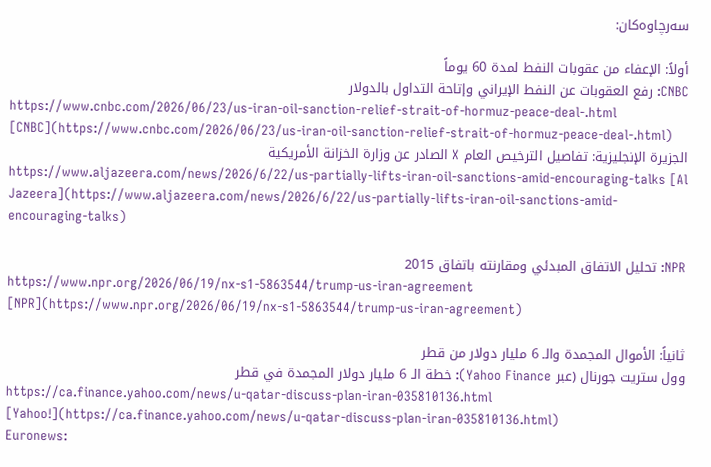سەرچاوەکان:

أولاً: الإعفاء من عقوبات النفط لمدة 60 يوماً
CNBC: رفع العقوبات عن النفط الإيراني وإتاحة التداول بالدولار
https://www.cnbc.com/2026/06/23/us-iran-oil-sanction-relief-strait-of-hormuz-peace-deal-.html [CNBC](https://www.cnbc.com/2026/06/23/us-iran-oil-sanction-relief-strait-of-hormuz-peace-deal-.html)
الجزيرة الإنجليزية: تفاصيل الترخيص العام X الصادر عن وزارة الخزانة الأمريكية
https://www.aljazeera.com/news/2026/6/22/us-partially-lifts-iran-oil-sanctions-amid-encouraging-talks [Al Jazeera](https://www.aljazeera.com/news/2026/6/22/us-partially-lifts-iran-oil-sanctions-amid-encouraging-talks)

NPR: تحليل الاتفاق المبدئي ومقارنته باتفاق 2015
https://www.npr.org/2026/06/19/nx-s1-5863544/trump-us-iran-agreement [NPR](https://www.npr.org/2026/06/19/nx-s1-5863544/trump-us-iran-agreement)

ثانياً: الأموال المجمدة والـ 6 مليار دولار من قطر
وول ستريت جورنال (عبر Yahoo Finance): خطة الـ 6 مليار دولار المجمدة في قطر
https://ca.finance.yahoo.com/news/u-qatar-discuss-plan-iran-035810136.html [Yahoo!](https://ca.finance.yahoo.com/news/u-qatar-discuss-plan-iran-035810136.html)
Euronews: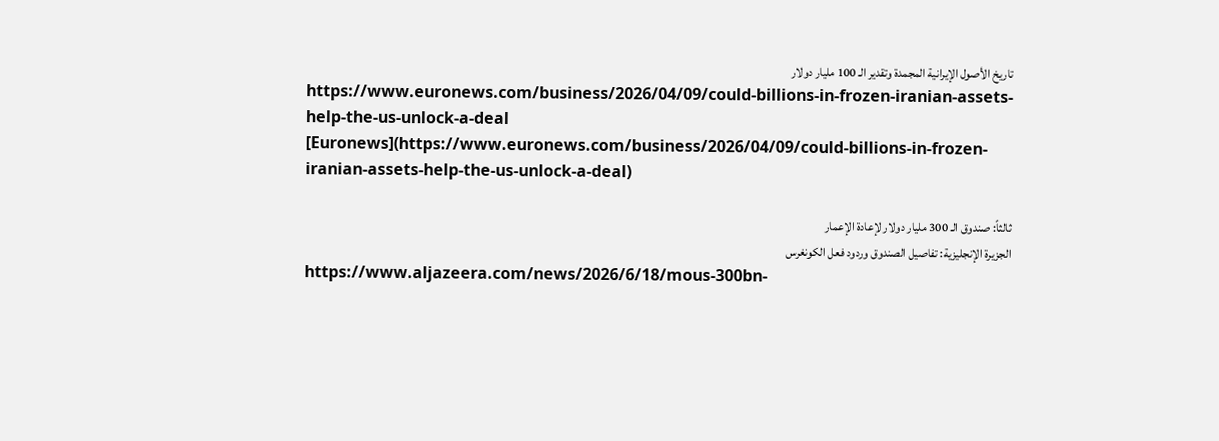تاريخ الأصول الإيرانية المجمدة وتقدير الـ 100 مليار دولار
https://www.euronews.com/business/2026/04/09/could-billions-in-frozen-iranian-assets-help-the-us-unlock-a-deal [Euronews](https://www.euronews.com/business/2026/04/09/could-billions-in-frozen-iranian-assets-help-the-us-unlock-a-deal)

ثالثاً: صندوق الـ 300 مليار دولار لإعادة الإعمار
الجزيرة الإنجليزية: تفاصيل الصندوق وردود فعل الكونغرس
https://www.aljazeera.com/news/2026/6/18/mous-300bn-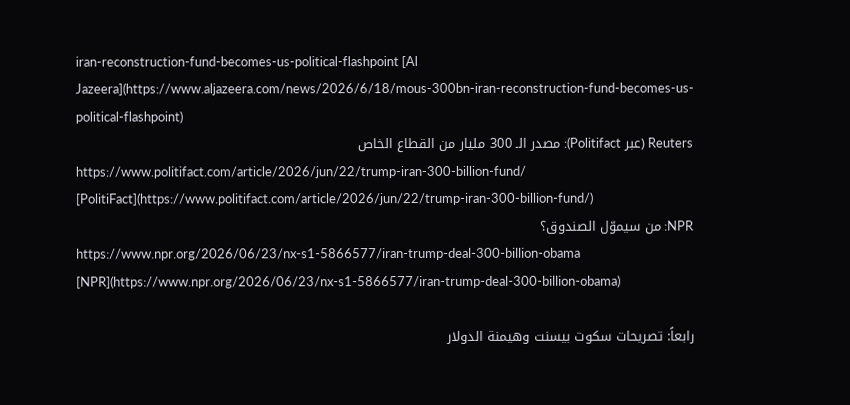iran-reconstruction-fund-becomes-us-political-flashpoint [Al Jazeera](https://www.aljazeera.com/news/2026/6/18/mous-300bn-iran-reconstruction-fund-becomes-us-political-flashpoint)
Reuters (عبر Politifact): مصدر الـ 300 مليار من القطاع الخاص
https://www.politifact.com/article/2026/jun/22/trump-iran-300-billion-fund/ [PolitiFact](https://www.politifact.com/article/2026/jun/22/trump-iran-300-billion-fund/)
NPR: من سيموّل الصندوق؟
https://www.npr.org/2026/06/23/nx-s1-5866577/iran-trump-deal-300-billion-obama [NPR](https://www.npr.org/2026/06/23/nx-s1-5866577/iran-trump-deal-300-billion-obama)

رابعاً: تصريحات سكوت بيسنت وهيمنة الدولار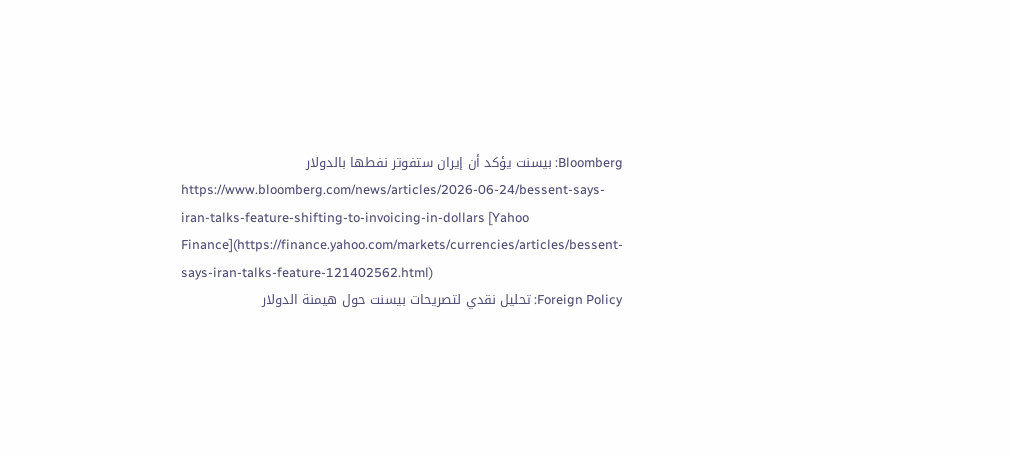Bloomberg: بيسنت يؤكد أن إيران ستفوتر نفطها بالدولار
https://www.bloomberg.com/news/articles/2026-06-24/bessent-says-iran-talks-feature-shifting-to-invoicing-in-dollars [Yahoo Finance](https://finance.yahoo.com/markets/currencies/articles/bessent-says-iran-talks-feature-121402562.html)
Foreign Policy: تحليل نقدي لتصريحات بيسنت حول هيمنة الدولار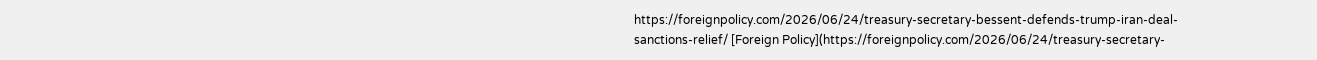https://foreignpolicy.com/2026/06/24/treasury-secretary-bessent-defends-trump-iran-deal-sanctions-relief/ [Foreign Policy](https://foreignpolicy.com/2026/06/24/treasury-secretary-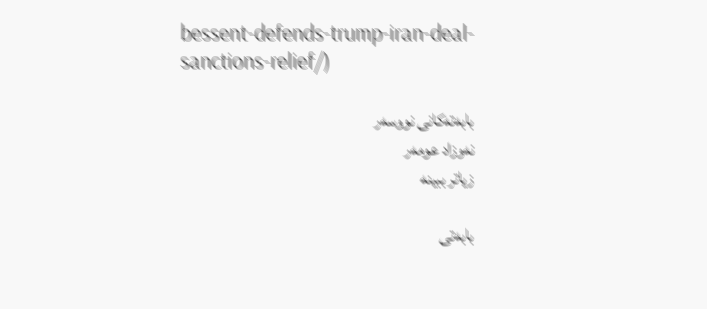bessent-defends-trump-iran-deal-sanctions-relief/)

بابەتەکانی نووسەر
نەوزاد عومەر
زیاتر ببینە

بابەتی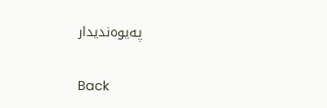پەیوەندیدار

Back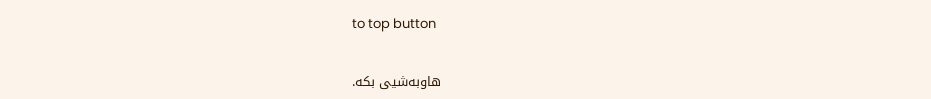to top button


هاوبەشیی بکە.